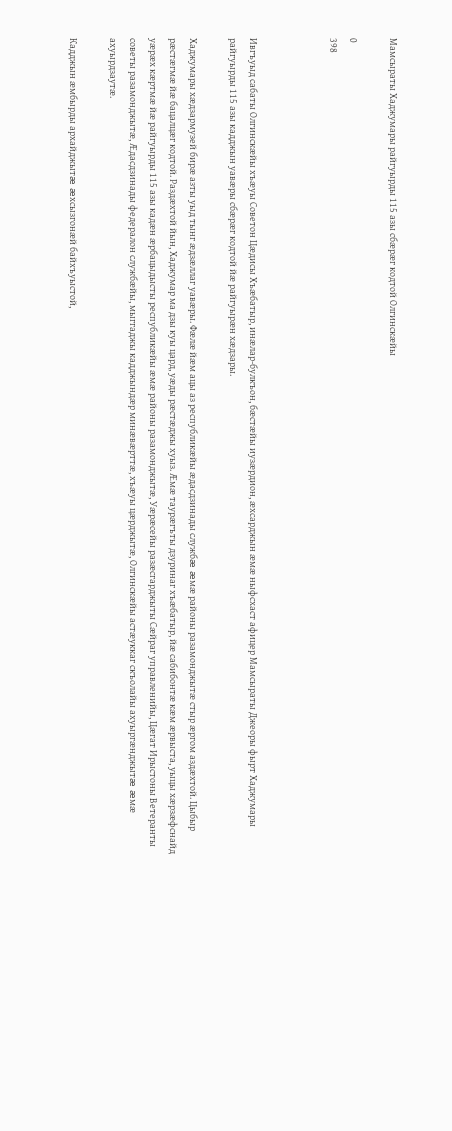Мамсыраты Хаджумары райгуырды 115 азы сбæрæг кодтой Олгинскæйы

0
398



Ивгъуыд сабаты Олгинскæйы хъæуы Советон Цæдисы Хъæбатыр, инæлар-булкъон, бæстæйы иузæрдион, æхсарджын æмæ ныфсхаст афицер Мамсыраты Джеоры фырт Хаджумары райгуырды 115 азы кадджын уавæры сбæрæг кодтой йæ райгуырæн хæдзары.

Хаджумары хæдзармузей бирæ азты уыд тынг æдзæллаг уавæры. Фæлæ йæм ацы аз республикæйы æдасдзинады службæ æмæ районы разамонджытæ стыр æргом аздæхтой. Цыбыр рæстæгмæ йæ бацалцæг кодтой. Раздæхтой йын, Хаджумар ма дзы куы цард, уæды рæстæджы хуыз. Æмæ таурæгъты дзуринаг хъæбатыр, йæ сабибонтæ кæм æрвыста, уыцы хæрзæфснайд уæрæх кæртмæ йæ райгуырды 115 азы кадæн æрбацыдысты республикæйы æмæ районы разамонджытæ, Уæрæсейы разæсгарджыты Сæйраг управленийы, Цæгат Ирыстоны Ветеранты советы разамонджытæ, Æдасдзинады федералон службæйы, мыггаджы кадджындæр минæвæрттæ, хъæуы цæрджытæ, Олгинскæйы астæуккаг скъолайы ахуыргæнджытæ æмæ ахуырдзаутæ.

Кадджын æмбырды архайджытæ æхсызгонæй байхъуыстой,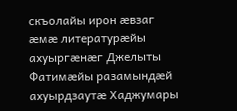скъолайы ирон æвзаг æмæ литературæйы ахуыргæнæг Джелыты Фатимæйы разамындæй ахуырдзаутæ Хаджумары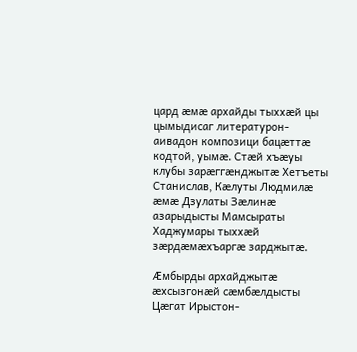цард æмæ архайды тыххæй цы цымыдисаг литературон-аивадон композици бацæттæ кодтой, уымæ. Стæй хъæуы клубы зарæггæнджытæ Хетъеты Станислав, Кæлуты Людмилæ æмæ Дзулаты Зæлинæ азарыдысты Мамсыраты Хаджумары тыххæй зæрдæмæхъаргæ зарджытæ.

Æмбырды архайджытæ æхсызгонæй сæмбæлдысты Цæгат Ирыстон-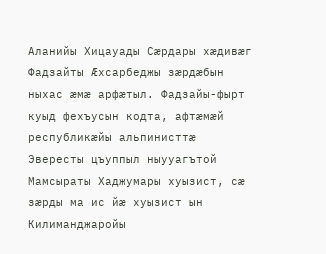Аланийы Хицауады Сæрдары хæдивæг Фадзайты Æхсарбеджы зæрдæбын ныхас æмæ арфæтыл. Фадзайы-фырт куыд фехъусын кодта, афтæмæй республикæйы альпинисттæ Эвересты цъуппыл ныууагътой Мамсыраты Хаджумары хуызист, сæ зæрды ма ис йæ хуызист ын Килиманджаройы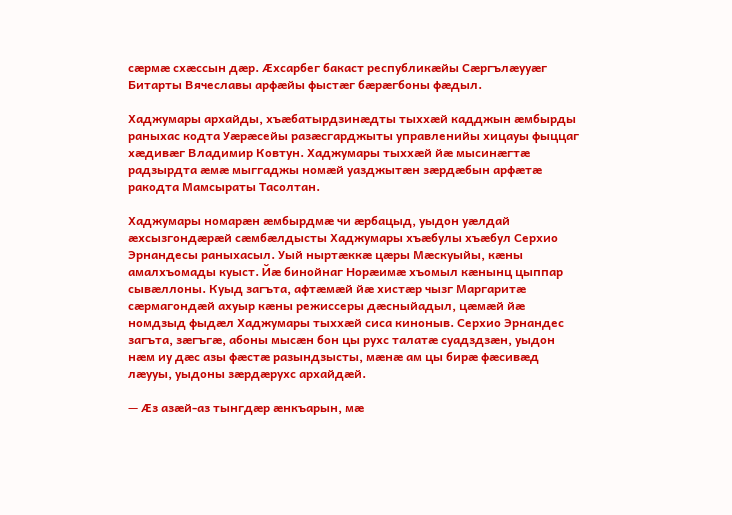сæрмæ схæссын дæр. Æхсарбег бакаст республикæйы Сæргълæууæг Битарты Вячеславы арфæйы фыстæг бæрæгбоны фæдыл.

Хаджумары архайды, хъæбатырдзинæдты тыххæй кадджын æмбырды раныхас кодта Уæрæсейы разæсгарджыты управленийы хицауы фыццаг хæдивæг Владимир Ковтун. Хаджумары тыххæй йæ мысинæгтæ радзырдта æмæ мыггаджы номæй уазджытæн зæрдæбын арфæтæ ракодта Мамсыраты Тасолтан.

Хаджумары номарæн æмбырдмæ чи æрбацыд, уыдон уæлдай æхсызгондæрæй сæмбæлдысты Хаджумары хъæбулы хъæбул Серхио Эрнандесы раныхасыл. Уый ныртæккæ цæры Мæскуыйы, кæны амалхъомады куыст. Йæ бинойнаг Норæимæ хъомыл кæнынц цыппар сывæллоны. Куыд загъта, афтæмæй йæ хистæр чызг Маргаритæ сæрмагондæй ахуыр кæны режиссеры дæсныйадыл, цæмæй йæ номдзыд фыдæл Хаджумары тыххæй сиса киноныв. Серхио Эрнандес загъта, зæгъгæ, абоны мысæн бон цы рухс талатæ суадздзæн, уыдон нæм иу дæс азы фæстæ разындзысты, мæнæ ам цы бирæ фæсивæд лæууы, уыдоны зæрдæрухс архайдæй.

— Æз азæй-аз тынгдæр æнкъарын, мæ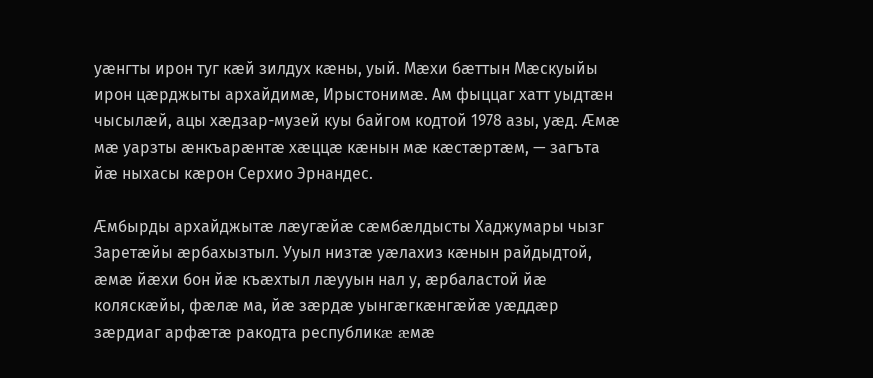уæнгты ирон туг кæй зилдух кæны, уый. Мæхи бæттын Мæскуыйы ирон цæрджыты архайдимæ, Ирыстонимæ. Ам фыццаг хатт уыдтæн чысылæй, ацы хæдзар-музей куы байгом кодтой 1978 азы, уæд. Æмæ мæ уарзты æнкъарæнтæ хæццæ кæнын мæ кæстæртæм, — загъта йæ ныхасы кæрон Серхио Эрнандес.

Æмбырды архайджытæ лæугæйæ сæмбæлдысты Хаджумары чызг Заретæйы æрбахызтыл. Ууыл низтæ уæлахиз кæнын райдыдтой, æмæ йæхи бон йæ къæхтыл лæууын нал у, æрбаластой йæ коляскæйы, фæлæ ма, йæ зæрдæ уынгæгкæнгæйæ уæддæр зæрдиаг арфæтæ ракодта республикæ æмæ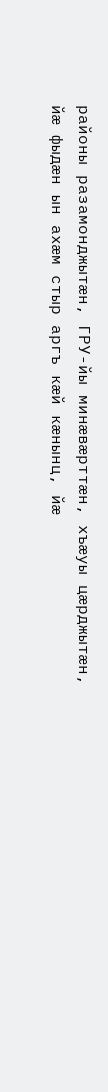районы разамонджытæн, ГРУ-йы минæвæрттæн, хъæуы цæрджытæн, йæ фыдæн ын ахæм стыр аргъ кæй кæнынц, йæ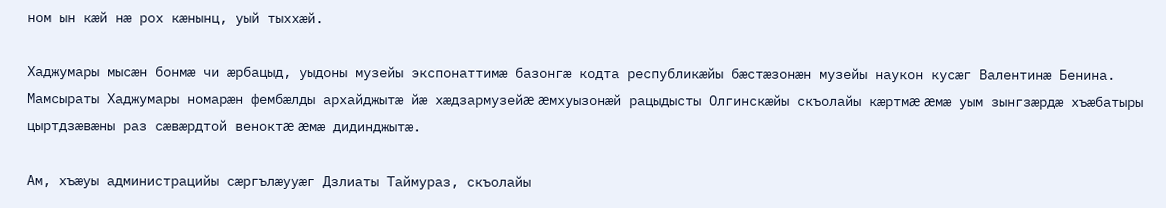ном ын кæй нæ рох кæнынц, уый тыххæй.

Хаджумары мысæн бонмæ чи æрбацыд, уыдоны музейы экспонаттимæ базонгæ кодта республикæйы бæстæзонæн музейы наукон кусæг Валентинæ Бенина. Мамсыраты Хаджумары номарæн фембæлды архайджытæ йæ хæдзармузейæ æмхуызонæй рацыдысты Олгинскæйы скъолайы кæртмæ æмæ уым зынгзæрдæ хъæбатыры цыртдзæвæны раз сæвæрдтой веноктæ æмæ дидинджытæ.

Ам, хъæуы администрацийы сæргълæууæг Дзлиаты Таймураз, скъолайы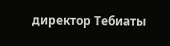директор Тебиаты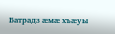Батрадз æмæ хъæуы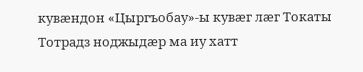кувæндон «Цыргъобау»-ы кувæг лæг Токаты Тотрадз ноджыдæр ма иу хатт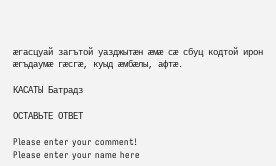æгасцуай загътой уазджытæн æмæ сæ сбуц кодтой ирон æгъдаумæ гæсгæ, куыд æмбæлы, афтæ.

КАСАТЫ Батрадз

ОСТАВЬТЕ ОТВЕТ

Please enter your comment!
Please enter your name here